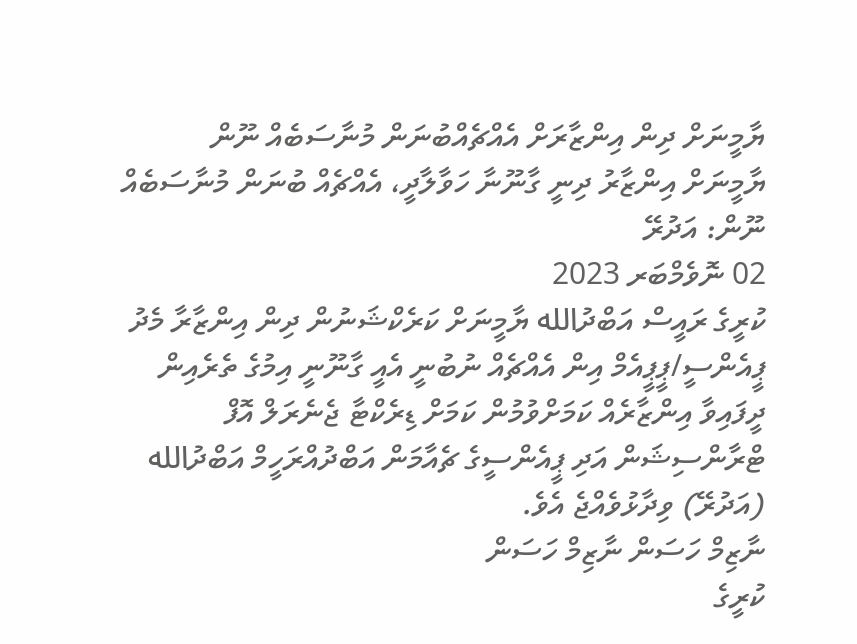ޔާމީނަށް ދިން އިންޒާރަށް އެއްޗެއްބުނަން މުނާސަބެއް ނޫން
ޔާމީނަށް އިންޒާރު ދިނީ ގާނޫނާ ހަވާލާދީ، އެއްޗެއް ބުނަން މުނާސަބެއް ނޫން: އަދުރޭ
02 ނޮވެމްބަރ 2023
ކުރީގެ ރައީސް އަބްދުالله ޔާމީނަށް ކަރެކްޝަނުން ދިން އިންޒާރާ މެދު ޕީއެންސީ/ޕީޕީއެމް އިން އެއްޗެއް ނުބުނީ އެއީ ގާނޫނީ އިމުގެ ތެރެއިން ދީފައިވާ އިންޒާރެއް ކަމަށްވުމުން ކަމަށް ޑިރެކްޓާ ޖެނެރަލް އޮފް ޓްރާންސިޝަން އަދި ޕީއެންސީގެ ޗެއާމަން އަބްދުއްރަހީމް އަބްދުالله (އަދުރޭ) ވިދާޅުވެއްޖެ އެވެ.
ނާޒިމް ހަސަން ނާޒިމް ހަސަން
ކުރީގެ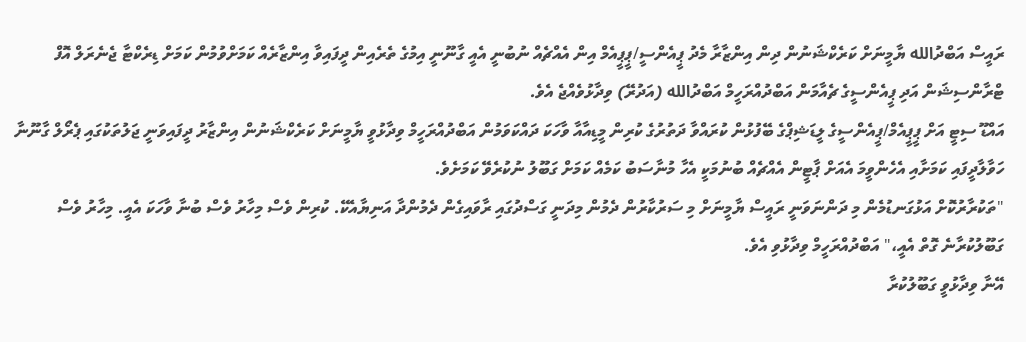ރައީސް އަބްދުالله ޔާމީނަށް ކަރެކްޝަނުން ދިން އިންޒާރާ މެދު ޕީއެންސީ/ޕީޕީއެމް އިން އެއްޗެއް ނުބުނީ އެއީ ގާނޫނީ އިމުގެ ތެރެއިން ދީފައިވާ އިންޒާރެއް ކަމަށްވުމުން ކަމަށް ޑިރެކްޓާ ޖެނެރަލް އޮފް ޓްރާންސިޝަން އަދި ޕީއެންސީގެ ޗެއާމަން އަބްދުއްރަހީމް އަބްދުالله (އަދުރޭ) ވިދާޅުވެއްޖެ އެވެ.
އައްޑޫ ސިޓީ އަށް ޕީޕީއެމް/ޕީއެންސީގެ ލީޑަޝިޕްގެ ބޭފުޅުން ކުރައްވާ ދަތުރުގެ ކުރިން މީޑިއާއާ ވާހަކަ ދައްކަވަމުން އަބްދުއްރަހީމް ވިދާޅުވީ ޔާމީނަށް ކަރެކްޝަނުން އިންޒާރު ދީފައިވަނީ ޖަލުތަކުގައި ޕެރޯލް ގާނޫނާ ހަވާލާދީފައި ކަމަށާއި އެހެންވީމަ އެއަށް ޕާޓީން އެއްޗެއް ބުނުމަކީ އެހާ މުނާސަބު ކަމެއް ކަމަށް ގަބޫލު ނުކުރެވޭ ކަމަށެވެ.
"ތަކުރާރުކޮށް އަޅުގަނޑުމެން މި ދަންނަވަނީ ރައީސް ޔާމީނަށް މި ސަރުކާރުން ދެމުން މިދަނީ ގަސްދުގައި ރާވައިގެން ދެމުންދާ އަނިޔާއެކޭ. ކުރިން ވެސް މިހާރު ވެސް ބުނާ ވާހަކަ އެއީ. މިހާރު ވެސް ގަބޫލުކުރާނެ ގޮތް އެއީ،" އަބްދުއްރަހީމް ވިދާޅުވި އެވެ.
އޭނާ ވިދާޅުވީ ގަބޫލުކުރާ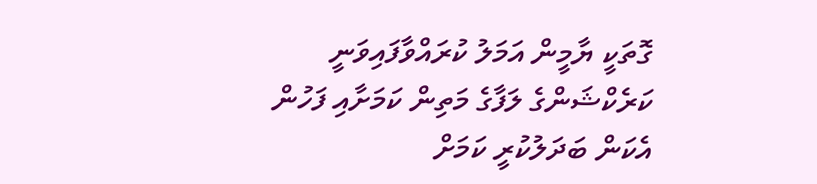ގޮތަކީ ޔާމީން އަމަލު ކުރައްވާފައިވަނީ ކަރެކްޝަންގެ ލަފާގެ މަތިން ކަމަށާއި ފަހުން އެކަން ބަދަލުކުރީ ކަމަށް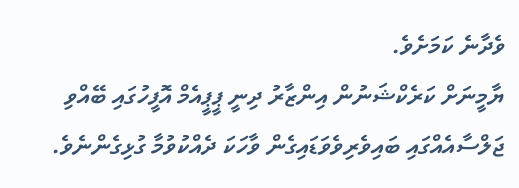ވެދާނެ ކަމަށެވެ.
ޔާމީނަށް ކަރެކްޝަނުން އިންޒާރު ދިނީ ޕީޕީއެމް އޮފީހުގައި ބޭއްވި ޖަލްސާއެއްގައި ބައިވެރިވެވަޑައިގެން ވާހަކަ ދެއްކުވުމާ ގުޅިގެންނެވެ.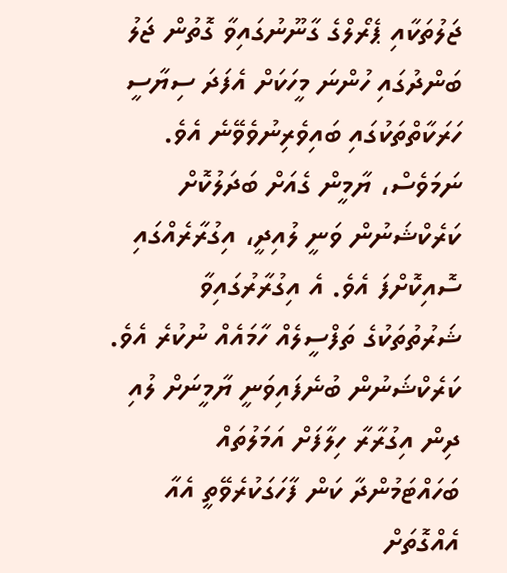ޖަލުތަކާއި ޕެރޯލްގެ ގާނޫނުގައިވާ ގޮތުން ޖަލު ބަންދުގައި ހުންނަ މީހަކަށް އެފަދަ ސިޔާސީ ހަރަކާތްތަކުގައި ބައިވެރިނުވެވޭނެ އެވެ.
ނަމަވެސް، ޔާމީން ގެއަށް ބަދަލުކޮށް ކަރެކްޝަނުން ވަނީ ލުއިދީ، އިގުރާރެއްގައި ސޮއިކޮށްފަ އެވެ. އެ އިގުރާރުގައިވާ ޝަރުތުތަކުގެ ތަފްސީލެއް ހާމައެއް ނުކުރެ އެވެ. ކަރެކްޝަނުން ބުނެފައިވަނީ ޔާމީނަށް ލުއި ދިން އިގުރާރާ ހިލާފަށް އަމަލުތައް ބަހައްޓަމުންދާ ކަން ފާހަގަކުރެވޭތީ އެއާ އެއްގޮތަށް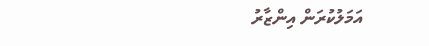އަމަލުކުރަން އިންޒާރު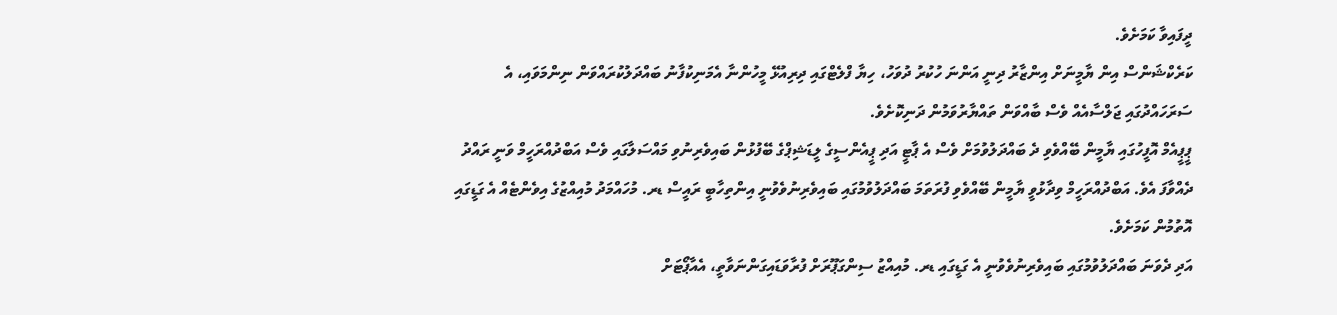ދީފައިވާ ކަމަށެވެ.
ކަރެކްޝަންސް އިން ޔާމީނަށް އިންޒާރު ދިނީ އަންނަ ހުކުރު ދުވަހު، ހިޔާ ފްލެޓްގައި ދިރިއުޅޭ މީހުންނާ އެމަނިކުފާނު ބައްދަލުކުރައްވަން ނިންމަވައި، އެ ސަރަހައްދުގައި ޖަލްސާއެއް ވެސް ބާއްވަން ތައްޔާރުވަމުން ދަނިކޮށެވެ.
ޕީޕީއެމް އޮފީހުގައި ޔާމީން ބޭއްވެވި ދެ ބައްދަލުވުމަށް ވެސް އެ ޕާޓީ އަދި ޕީއެންސީގެ ލީޑަޝިޕްގެ ބޭފުޅުން ބައިވެރިނުވި މައްސަލާގައި ވެސް އަބްދުއްރަހީމް ވަނީ ރައްދު ދެއްވާފަ އެވެ. އަބްދުއްރަހީމް ވިދާޅުވީ ޔާމީން ބޭއްވެވި ފުރަތަމަ ބައްދަލުވުމުގައި ބައިވެރިނުވެވުނީ އިންތިހާބީ ރައީސް ޑރ. މުހައްމަދު މުއިއްޒުގެ އިވެންޓެއް އެ ގަޑީގައި އޮތުމުން ކަމަށެވެ.
އަދި ދެވަނަ ބައްދަލުވުމުގައި ބައިވެރިނުވެވުނީ އެ ގަޑީގައި ޑރ. މުއިއްޒު ސިންގަޕޫރަށް ފުރާވަޑައިގަންނަވާތީ، އެއާޕޯޓަށް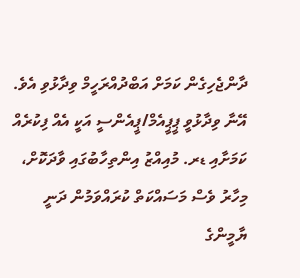ދާންޖެހިގެން ކަމަށް އަބްދުއްރަހީމް ވިދާޅުވި އެވެ. އޭނާ ވިދާޅުވީ ޕީޕީއެމް/ޕީއެންސީ އަކީ އެއް ފިކުރެއް ކަމަށާއި ޑރ. މުއިއްޒު އިންތިހާބުގައި ވާދަކޮށް، މިހާރު ވެސް މަސައްކަތް ކުރައްވަމުން ދަނީ ޔާމީންގެ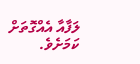ލަފާއާ އެއްގޮތަށް ކަމަށެވެ.